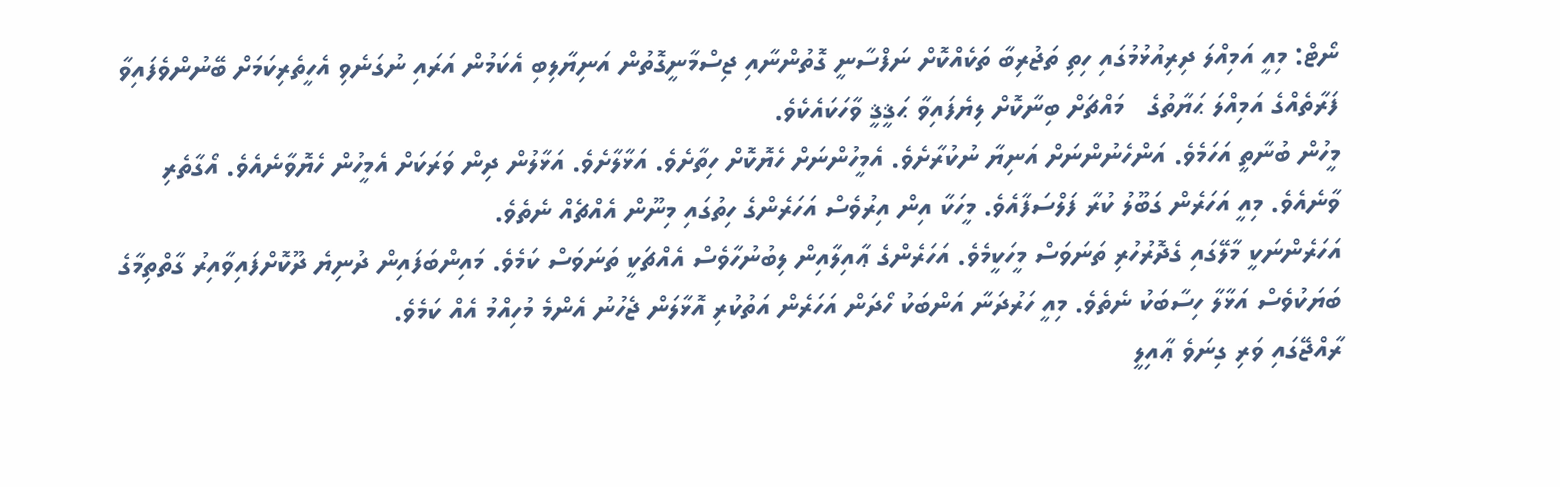ނޯޓް: މިއީ އަމިއްލަ ދިރިއުޅުމުގައި ހިތި ތަޖުރިބާ ތަކެއްކޮށް ނަފްސާނީ ގޮތުންނާއި ޖިސްމާނީގޮތުން އަނިޔާލިބި އެކަމުން އަރައި ނުގަނެވި އެހީތެރިކަމަށް ބޭނުންވެފައިވާ ފަރާތެއްގެ އަމިއްލަ ޙަޔާތުގެ   މައްޗަށް ބިނާކޮށް ލިޔެފައިވާ ޙަޤީޤީ ވާހަކައެކެވެ.
މީހުން ބުނާތީ އަހަމެވެ. އަންހެނުންނަށް އަނިޔާ ނުކުރާށެވެ. އެމީހުންނަށް ހެޔޮކޮށް ހިތާށެވެ. އަޅާލާށެވެ. އަޅާލުން ދިން ވަރަކަށް އެމީހުން ހެޔޮވާނެއެވެ. އޯގާތެރި ވާނެއެވެ. މިއީ އަހަރެން ގަބޫލު ކުރާ ފަލްސަފާއެވެ. މީހަކާ އިން އިރުވެސް އަހަރެންގެ ހިތުގައި މިނޫން އެއްޗެއް ނެތެވެ.
އަހަރެންނަކީ މާލޭގައި ގެދޮރުހުރި ތަނަވަސް މީހަކީމެވެ. އަހަރެންގެ ޢާއިލާއިން ލިބުނުހާވެސް އެއްޗަކީ ތަނަވަސް ކަމެވެ. މައިންބަފައިން ދުނިޔެ ދޫކޮށްފައިވާއިރު ގާތްތިމާގެ ބަޔަކުވެސް އަޅާލާ ހިސާބަކު ނެތެވެ. މިއީ ހަރުދަނާ އަންބަކު ހޯދަން އަހަރެން އަތުކުރި އޮޅާލަން ޖެހުނު އެންމެ މުހިއްމު އެއް ކަމެވެ.
ރާއްޖޭގައި ވަރި ގިނަވެ ޢާއިލީ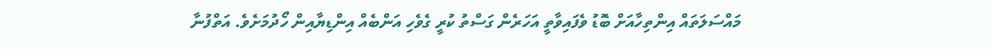މައްސަލަތައް އިންތިހާއަށް ބޮޑު ވެފައިވާތީ އަހަރެން ގަސްތު ކުރީ ގެވެހި އަންބެއް އިންޑިޔާއިން ހޯދުމަށެވެ. އަތްފުނާ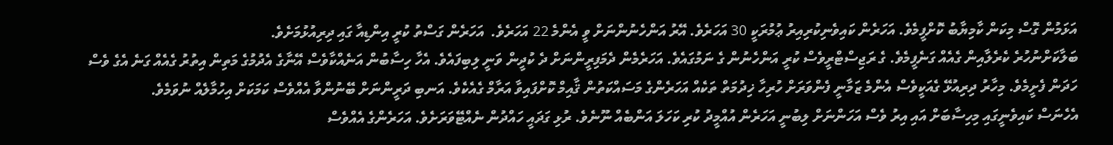އަޅަމުން ގޮސް މިކަން ކާމިޔާބު ކޮށްފީމެވެ. އަހަރެން ކައިވެނިކުރިއިރު ޢުމުރަކީ 30 އަހަރެވެ. އޭރު އަންހެނުންނަށް ވީ އެންމެ 22 އަހަރެވެ.  އަހަރެން ގަސްތު ކުރީ އިންޑިއާ ގައި ދިރިއުޅުމަށެވެ.
ބަލާކަށްނުހުރެ ކެރެލާއިން ގެއެއް ގަނެފީމެވެ. ގެ ރަޖިސްޓްރީވެސް ކުރީ އަންހެނުން ގެ ނަމުގައެވެ. އަހަރެމެން ދެމަފިރީންނަށް ދެ ކުދީން ވަނީ ލިބިފައެވެ. އެހާ ހިސާބުން އަނެއްކާވެސް އޭނާގެ އެދުމުގެ މަތިން އިތުރު ގެއެއް ގަނެ އެގެ ވެސް ހަދަން ފެށީމެވެ. މިހާރު ދިރިއުޅޭ ގެއަކީވެސް އެންމެ ޒަމާނީ ފެންވަރަށް ހުރިހާ ޚިދުމަތް ތަކެއް އަހަރެންގެ މަސައްކަތުން ޤާއިމް ކޮށްފައިވާ އަރާމް ގެއެކެވެ. އަނބި ދަރީންނަށް ބޭނުންވާ އެއްވެސް ކަމަކަށް އިހުމާލެއް ނުވަމެވެ.
އެހެނަސް ކައިވެނީގައި މިހިސާބަށް އައި އިރު ވެސް އަހަންނަށް ލިބުނީ އަހަރެން އުއްމީދު ކުރި ކަހަލަ އަންބެއް ނޫނެވެ. ރުޅި ގަދައީ ހައްދުން ނެއްޓޭވަރަށެވެ. އަހަރެންގެ އެއްވެސް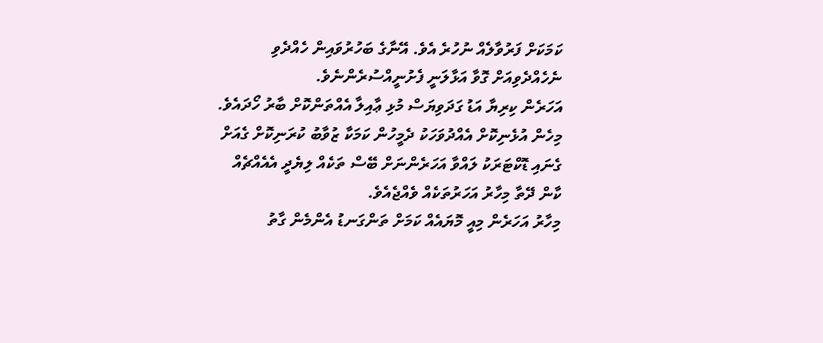ކަމަކަށް ފަރުވާލެއް ނުހުރެ އެވެ. އޭނާގެ ބަހުރުވައިން ހެއްދެވި ނެހެއްދެވިއަށް ގޮވާ އަޅާލަނީ ފެށުނީއްސުރެންނެވެ.
އަހަރެން ކިރިޔާ އަޑު ގަދަވިޔަސް މުޅި ޢާއިލާ އެއްތަންކޮށް ބާރު ހޯދައެވެ.
މިހެން އުޅެނިކޮށް އެއްދުވަހަކު ދެމީހުން ކަމަކާ ޒުވާބު ކުރަނިކޮށް ގެއަށް ގެނައި ޑޮކްޓަރަކު ލައްވާ އަހަރެންނަށް ބޭސް ތަކެއް ލިޔެދީ އެއެއްޗެއް ކާން ދޭތާ މިހާރު އަހަރުތަކެއް ވެއްޖެއެވެ.
މިހާރު އަހަރެން މިއީ މޮޔައެއް ކަމަށް ތަންގަނޑު އެންމެން ގާތު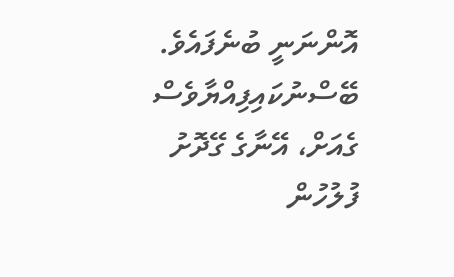އޮންނަނީ ބުނެފައެވެ. ބޭސްނުކައިފިއްޔާވެސް ގެއަށް، އޭނާގެ ގޭދޮށު ފުލުހުން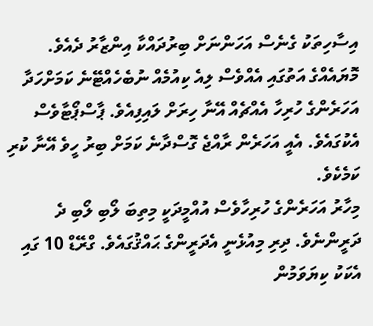އިސާހިތަކު ގެނެސް އަހަންނަށް ބިރުދައްކާ އިންޒާރު ދެއެވެ.
މޮޔައެއްގެ އަތުގައި އެއްވެސް ލިއެ ކިއުމެއް ނުބެހެއްޓޭނެ ކަމަށްހަދާ އަހަރެންގެ ހުރިހާ އެއްޗެއް އޭނާ ހިރަށް ލައިފިއެވެ. ޕާސްޕޯޓާވެސް އެކުގައެވެ. އެއީ އަހަރެން ރާއްޖެ ގޮސްދާނެ ކަމަށް ބިރު ހީވެ އޭނާ ކުރި ކަމެކެވެ.
މިހާރު އަހަރެންގެ ހުރިހާވެސް އުއްމީދަކީ މިތިބަ ލޯބި ލޯބި ދެ ދަރީންނެވެ. ދިރި މިއުޅެނީ އެދަރީންގެ ޙައްޤުގައެވެ. ގްރޭޑް 10 ގައި އެކަކު ކިޔަވަމުން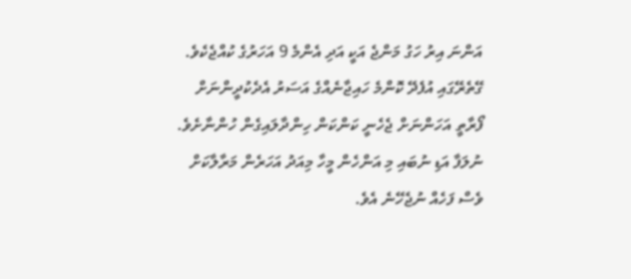އަންނަ އިރު ހަގު މަންޖެ އަކީ އަދި އެންމެ 9 އަހަރުގެ ކުއްޖެކެވެ. ގޭތެރޭގައި އުފެދޭ ކޮންމެ ހައިޖާނެއްގެ އަސަރު އެދެކުދީންނަށް ފޯރާތީ އަހަންނަށް ޖެހެނީ ކަންކަން ހިންދާލައިގެން ހުންނާށެވެ.
ނުލަފާ އަޑި ނުބައި މި އަންހެން މީހާ މިއަދު އަހަރެން މަރާލާކަށް ވެސް ފަހެއް ނުޖެހޭނެ އެވެ.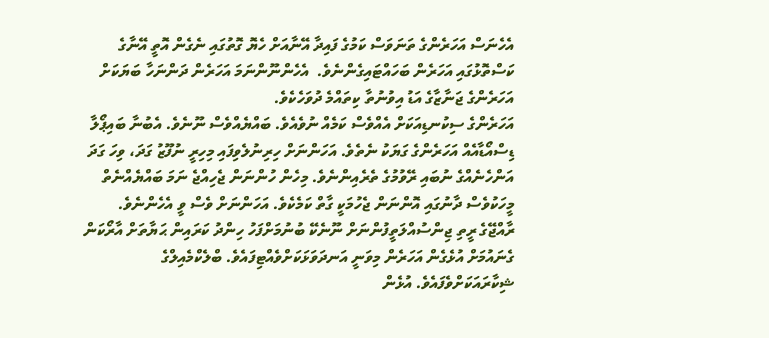އެހެނަސް އަހަރެންގެ ތަނަވަސް ކަމުގެ ފައިދާ އޭނާއަށް ހެޔޮ ގޮތުގައި ނެގެން އޮތީ އޭނާގެ ކަސްތޮޅުގައި އަހަރެން ބަހައްޓައިގެންނެވެ.  އެހެންނޫންނަމަ އަހަރެން ދަންނަހާ ބަޔަކަށް އަހަރެންގެ ޖަނާޒާގެ އަޑު އިވުނުތާ ކިތައްމެ ދުވަހެކެވެ.
އަހަރެންގެ ސިކުނޑިއަކަށް އެއްވެސް ކަމެއް ނުވެއެވެ. ބައްޔެއްވެސް ނޫނެވެ. އެބުނާ ބައިޕޯލާ ޑިސްއޯޑާއެއް އަހަރެންގެ ގަޔަކު ނެތެވެ. އަހަންނަށް ހިރިނުލެވިފައި މިހިރީ ނުފޫޒު ގަދަ، ވިހަ ގަދަ އަންހެނެއްގެ ނުބައި ރޭވުމުގެ ތެރެއިންނެވެ. މިހެން ހުންނަން ޖެހިއްޖެ ނަމަ ބައްޔެއްނެތް މީހަކުވެސް ދާނުގައި އޮންނަން ޖެހުމަކީ ގާތް ކަމެކެވެ. އަހަންނަށް ވެސް ވީ އެހެންނެވެ.
ރާއްޖޭގެ ރީތި ޖިންސުއްލަތީފުންނަށް ނޫނެކޭ ބުނުމަށްފަހު ހިންދު ކަރައިން ޙަޔާތަށް އާރޯކަން ގެނައުމަށް އުޅެގެން އަހަރެން މިވަނީ އަނދަވަޅަކަށްވެއްޓިފައެވެ. ބްލެކްމެއިލްގެ ޝިކާރައަކަށްވެފައެވެ. އުޅެން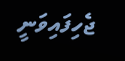ޖެހިފައިވަނީ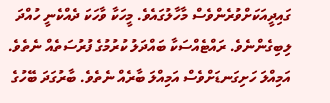ގައިދީއަކަށްވުރެންވެސް މާހާލުގައެވެ. މީހަކާ ވާހަކަ ދެއްކެނީ ހުއްދަ ލިބިގެންނެވެ. ރައްޓެއްސަކާ ބައްދަލު ކުރުމުގެ ފުރުސަތެއް ނެތެވެ. އަމިއްލަ ހަށިގަނޑަށްވެސް އަމިއްލަ ބާރެއް ނެތެވެ. ބާރުގަދަ ބޭހުގެ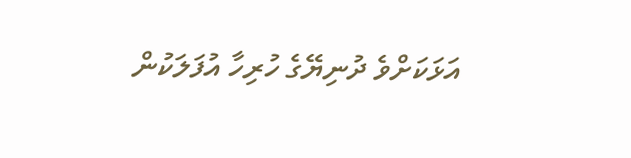އަޅަކަށްވެ ދުނިޔޭގެ ހުރިހާ އުފަލަކުން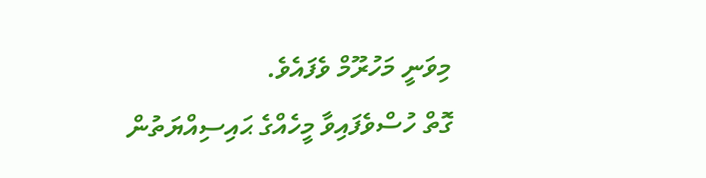މިވަނީ މަހުރޫމް ވެފައެވެ.
ގޮތް ހުސްވެފައިވާ މީހެއްގެ ޙައިސިއްޔަތުން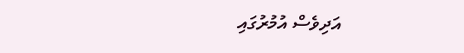އަދިވެސް އުމުރުގައި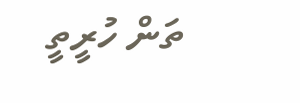ތަން ހުރީތީ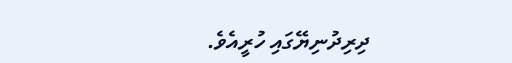ދިރިދުނިޔޭގައި ހުރީއެވެ.